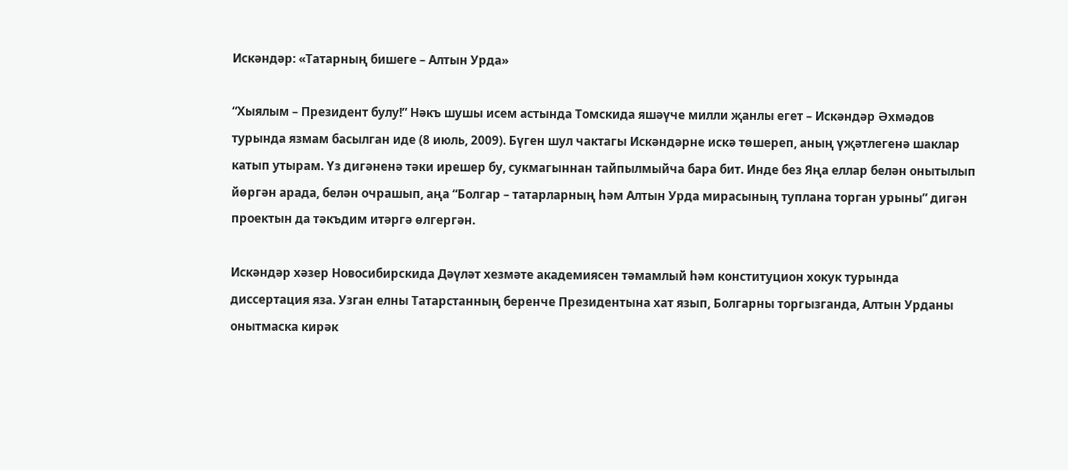Искәндәр: «Татарның бишеге – Алтын Урда»

“Хыялым – Президент булу!” Нәкъ шушы исем астында Томскида яшәүче милли җанлы егет – Искәндәр Әхмәдов турында язмам басылган иде (8 июль, 2009). Бүген шул чактагы Искәндәрне искә төшереп, аның үҗәтлегенә шаклар катып утырам. Үз дигәненә тәки ирешер бу, сукмагыннан тайпылмыйча бара бит. Инде без Яңа еллар белән онытылып йөргән арада, белән очрашып, аңа “Болгар – татарларның һәм Алтын Урда мирасының туплана торган урыны” дигән проектын да тәкъдим итәргә өлгергән.

Искәндәр хәзер Новосибирскида Дәүләт хезмәте академиясен тәмамлый һәм конституцион хокук турында диссертация яза. Узган елны Татарстанның беренче Президентына хат язып, Болгарны торгызганда, Алтын Урданы онытмаска кирәк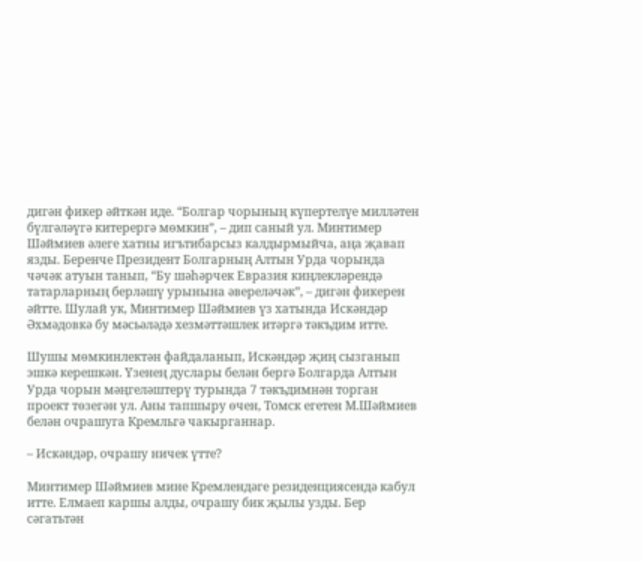дигән фикер әйткән иде. “Болгар чорының күпертелүе милләтен бүлгәләүгә китерергә мөмкин”, – дип саный ул. Минтимер Шәймиев әлеге хатны игътибарсыз калдырмыйча, аңа җавап язды. Беренче Президент Болгарның Алтын Урда чорында чәчәк атуын танып, “Бу шәһәрчек Евразия киңлекләрендә татарларның берләшү урынына әвереләчәк”, – дигән фикерен әйтте. Шулай ук, Минтимер Шәймиев үз хатында Искәндәр Әхмәдовкә бу мәсьәләдә хезмәттәшлек итәргә тәкъдим итте.

Шушы мөмкинлектән файдаланып, Искәндәр җиң сызганып эшкә керешкән. Үзенең дуслары белән бергә Болгарда Алтын Урда чорын мәңгеләштерү турында 7 тәкъдимнән торган проект төзегән ул. Аны тапшыру өчен, Томск егетен М.Шәймиев белән очрашуга Кремльгә чакырганнар.

– Искәндәр, очрашу ничек үтте?

Минтимер Шәймиев мине Кремлендәге резиденциясендә кабул итте. Елмаеп каршы алды, очрашу бик җылы узды. Бер сәгатьтән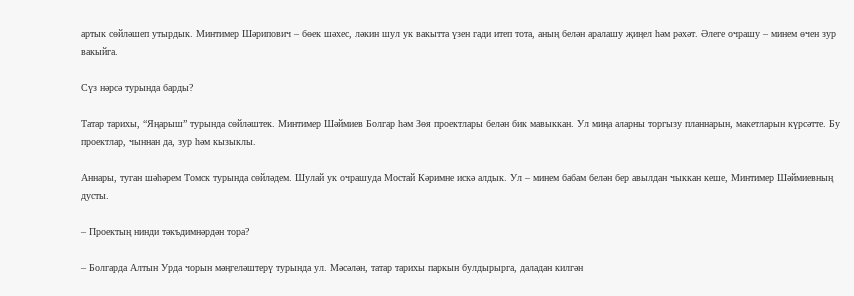артык сөйләшеп утырдык. Минтимер Шәрипович – бөек шәхес, ләкин шул ук вакытта үзен гади итеп тота, аның белән аралашу җиңел һәм рәхәт. Әлеге очрашу – минем өчен зур вакыйга.

Сүз нәрсә турында барды?

Татар тарихы, “Яңарыш” турында сөйләштек. Минтимер Шәймиев Болгар һәм Зөя проектлары белән бик мавыккан. Ул миңа аларны торгызу планнарын, макетларын күрсәтте. Бу проектлар, чыннан да, зур һәм кызыклы.

Аннары, туган шәһәрем Томск турында сөйләдем. Шулай ук очрашуда Мостай Кәримне искә алдык. Ул – минем бабам белән бер авылдан чыккан кеше, Минтимер Шәймиевның дусты.

– Проектың нинди тәкъдимнәрдән тора?

– Болгарда Алтын Урда чорын мәңгеләштерү турында ул. Мәсәлән, татар тарихы паркын булдырырга, даладан килгән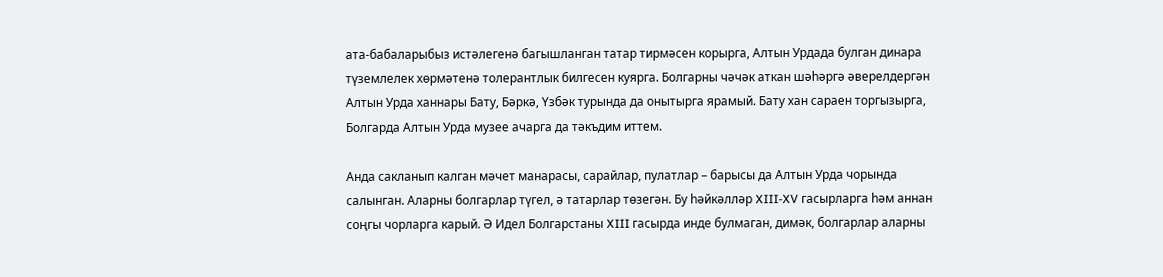ата-бабаларыбыз истәлегенә багышланган татар тирмәсен корырга, Алтын Урдада булган динара түземлелек хөрмәтенә толерантлык билгесен куярга. Болгарны чәчәк аткан шәһәргә әверелдергән Алтын Урда ханнары Бату, Бәркә, Үзбәк турында да онытырга ярамый. Бату хан сараен торгызырга, Болгарда Алтын Урда музее ачарга да тәкъдим иттем.

Анда сакланып калган мәчет манарасы, сарайлар, пулатлар – барысы да Алтын Урда чорында салынган. Аларны болгарлар түгел, ә татарлар төзегән. Бу һәйкәлләр XIII-XV гасырларга һәм аннан соңгы чорларга карый. Ә Идел Болгарстаны XIII гасырда инде булмаган, димәк, болгарлар аларны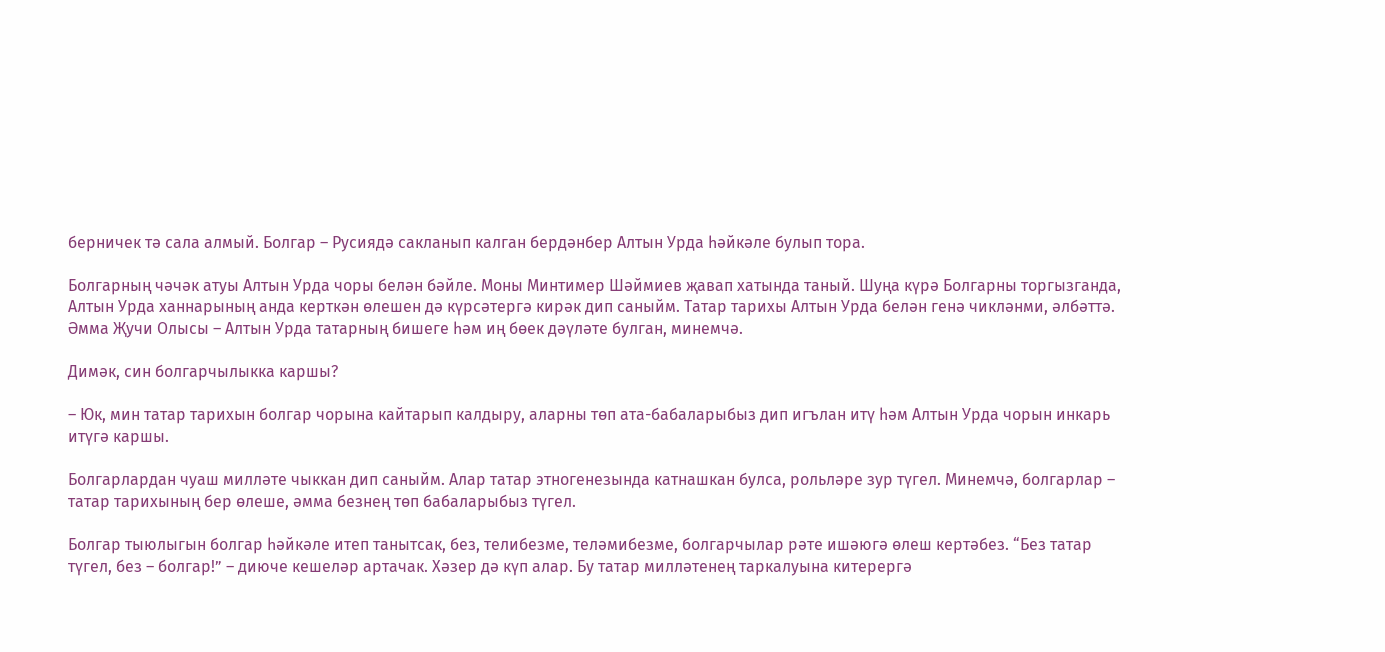берничек тә сала алмый. Болгар – Русиядә сакланып калган бердәнбер Алтын Урда һәйкәле булып тора.

Болгарның чәчәк атуы Алтын Урда чоры белән бәйле. Моны Минтимер Шәймиев җавап хатында таный. Шуңа күрә Болгарны торгызганда, Алтын Урда ханнарының анда керткән өлешен дә күрсәтергә кирәк дип саныйм. Татар тарихы Алтын Урда белән генә чикләнми, әлбәттә. Әмма Җучи Олысы – Алтын Урда татарның бишеге һәм иң бөек дәүләте булган, минемчә.

Димәк, син болгарчылыкка каршы?

– Юк, мин татар тарихын болгар чорына кайтарып калдыру, аларны төп ата-бабаларыбыз дип игълан итү һәм Алтын Урда чорын инкарь итүгә каршы.

Болгарлардан чуаш милләте чыккан дип саныйм. Алар татар этногенезында катнашкан булса, рольләре зур түгел. Минемчә, болгарлар – татар тарихының бер өлеше, әмма безнең төп бабаларыбыз түгел.

Болгар тыюлыгын болгар һәйкәле итеп танытсак, без, телибезме, теләмибезме, болгарчылар рәте ишәюгә өлеш кертәбез. “Без татар түгел, без – болгар!” – диюче кешеләр артачак. Хәзер дә күп алар. Бу татар милләтенең таркалуына китерергә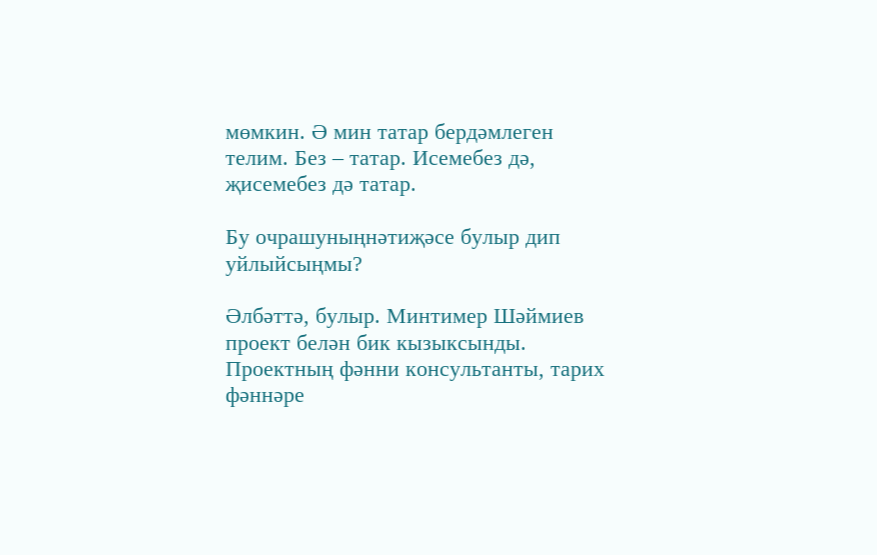мөмкин. Ә мин татар бердәмлеген телим. Без – татар. Исемебез дә, җисемебез дә татар.

Бу очрашуныңнәтиҗәсе булыр дип уйлыйсыңмы?

Әлбәттә, булыр. Минтимер Шәймиев проект белән бик кызыксынды. Проектның фәнни консультанты, тарих фәннәре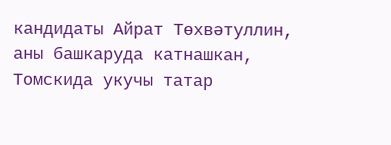кандидаты Айрат Төхвәтуллин, аны башкаруда катнашкан, Томскида укучы татар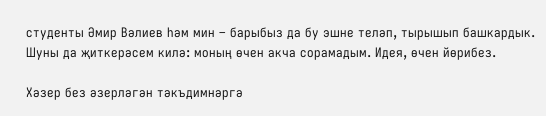студенты Әмир Вәлиев һәм мин – барыбыз да бу эшне теләп, тырышып башкардык. Шуны да җиткерәсем килә: моның өчен акча сорамадым. Идея, өчен йөрибез.

Хәзер без әзерләгән тәкъдимнәргә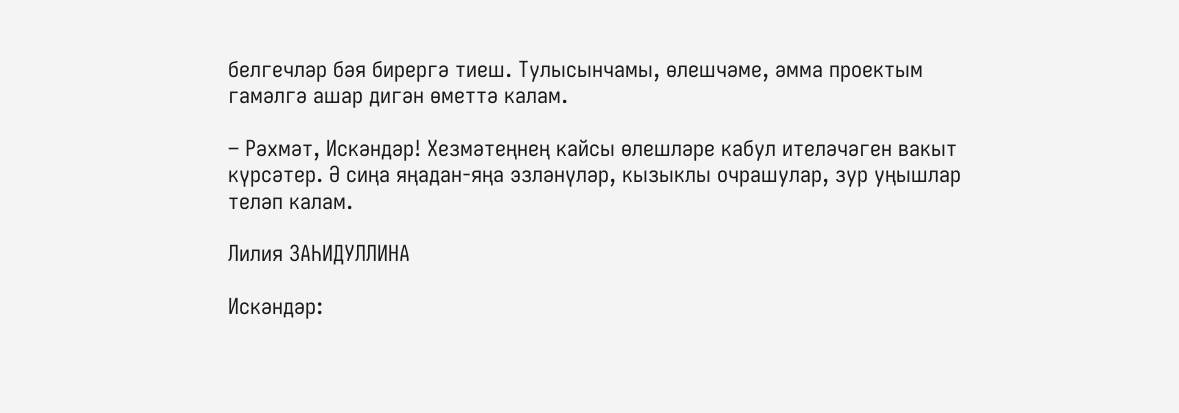белгечләр бәя бирергә тиеш. Тулысынчамы, өлешчәме, әмма проектым гамәлгә ашар дигән өметтә калам.

– Рәхмәт, Искәндәр! Хезмәтеңнең кайсы өлешләре кабул ителәчәген вакыт күрсәтер. Ә сиңа яңадан-яңа эзләнүләр, кызыклы очрашулар, зур уңышлар теләп калам.

Лилия ЗАҺИДУЛЛИНА

Искәндәр: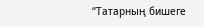“Татарның бишеге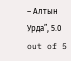– Алтын Урда”, 5.0 out of 5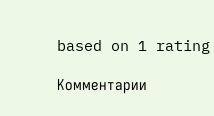based on 1 rating

Комментарии